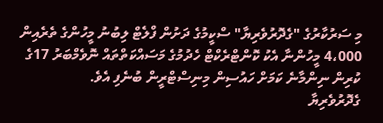މި ސަރުކާރުގެ "ގެދޮރުވެރިޔާ" ސްކީމުގެ ދަށުން ފްލެޓް ލިބުނު މީހުންގެ ތެރެއިން 4،000 މީހުންނާ އެކު ކޮންޓްރެކްޓް ހެދުމުގެ މަސައްކަތްތައް ނޮވެމްބަރު 17ގެ ކުރިން ނިންމާނެ ކަމަށް ހައުސިން މިނިސްޓްރީން ބުނެފި އެވެ.
ގެދޮރުވެރިޔާ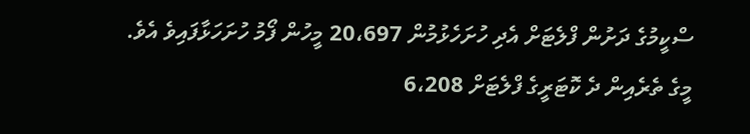ސްކީމުގެ ދަށުން ފްލެޓަށް އެދި ހުށަހެޅުމުން 20،697 މީހުން ފޯމު ހުށަހަޅާފައިވެ އެވެ. މީގެ ތެރެއިން ދެ ކޮޓަރީގެ ފްލެޓަށް 6،208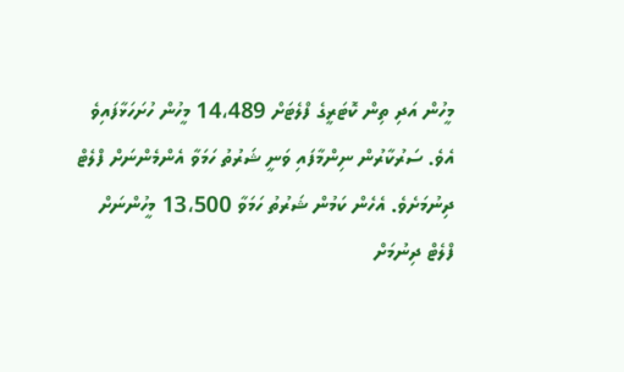މީހުން އަދި ތިން ކޮޓަރީގެ ފްލެޓަށް 14،489 މީހުން ހުށަހަޅާފައިވެ އެވެ. ސަރުކާރުން ނިންމާފައި ވަނީ ޝަރުތު ހަމަވާ އެންމެންނަށް ފްލެޓް ދިނުމަށެވެ. އެހެން ކަމުން ޝަރުތު ހަމަވާ 13،500 މީހުންނަށް ފްލެޓް ދިނުމަށް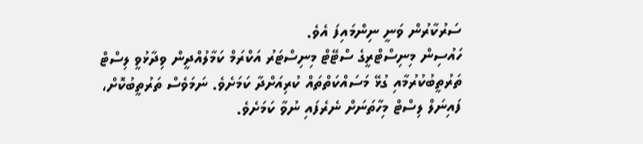ސަރުކާރުން ވަނީ ނިންމައިފަ އެވެ.
ހައުސިން މިނިސްޓްރީގެ ސްޓޭޓް މިނިސްޓަރު އަކްރަމް ކަމާލުއްދީން ވިދާޅުވީ ލިސްޓް ތަރުތީބުކުރުމާއި ގުޅޭ މަސައްކަތްތައް ކުރިއަށްދާ ކަމަށެވެ. ނަމަވެސް ތަރުތީބުކޮށް، ފައިނަލް ލިސްޓް މިހާތަނަށް ނެރެފައި ނުވާ ކަމަށެވެ.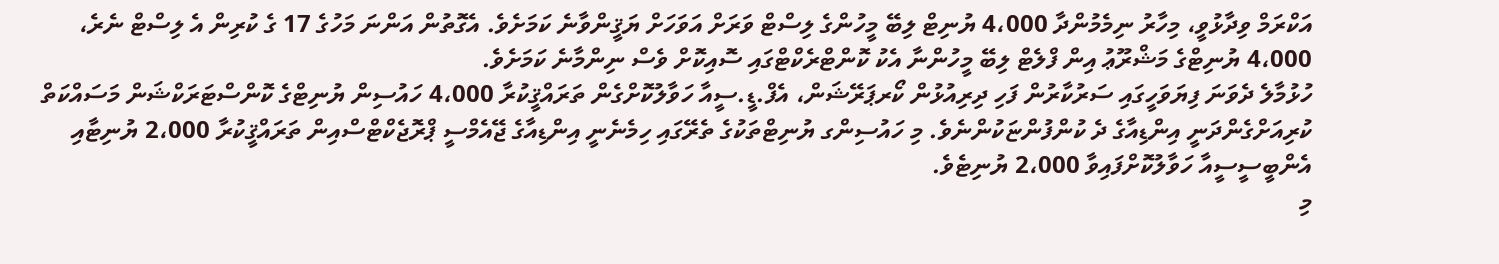އަކްރަމް ވިދާޅުވީ، މިހާރު ނިމެމުންދާ 4،000 ޔުނިޓް ލިބޭ މީހުންގެ ލިސްޓް ވަރަށް އަވަހަށް ޔަޤީންވާނެ ކަމަށެވެ. އެގޮތުން އަންނަ މަހުގެ 17 ގެ ކުރިން އެ ލިސްޓް ނެރެ، 4،000 ޔުނިޓްގެ މަޝްރޫޢު އިން ފްލެޓް ލިބޭ މީހުންނާ އެކު ކޮންޓްރެކްޓްގައި ސޮއިކޮށް ވެސް ނިންމާނެ ކަމަށެވެ.
ހުޅުމާލެ ދެވަނަ ފިޔަވަހީގައި ސަރުކާރުން ފަހި ދިރިއުޅުން ކޯރޕަރޭޝަން، އެފް.ޑީ.ސީއާ ހަވާލުކޮށްގެން ތަރައްޤީކުރާ 4،000 ހައުސިން ޔުނިޓްގެ ކޮންސްޓަރަކްޝަން މަސައްކަތް ކުރިއަށްގެންދަނީ އިންޑިއާގެ ދެ ކުންފުންޏަކުންނެވެ. މި ހައުސިންގ ޔުނިޓްތަކުގެ ތެރޭގައި ހިމެނެނީ އިންޑިއާގެ ޖޭއެމްސީ ޕްރޮޖެކްޓްސްއިން ތަރައްޤީކުރާ 2،000 ޔުނިޓާއި އެންބީސީސީއާ ހަވާލުކޮށްފައިވާ 2،000 ޔުނިޓެވެ.
މި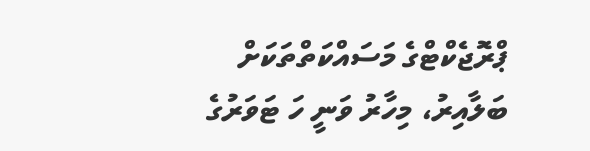ޕްރޮޖެކްޓްގެ މަސައްކަތްތަކަށް ބަލާއިރު، މިހާރު ވަނީ ހަ ޓަވަރުގެ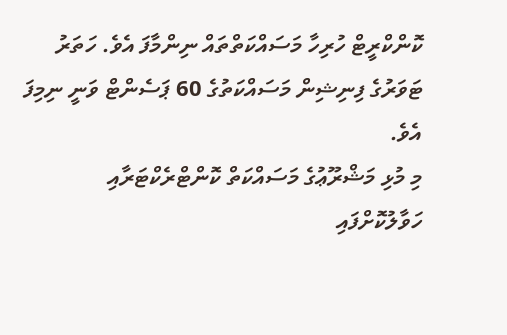ކޮންކްރީޓް ހުރިހާ މަސައްކަތްތައް ނިންމާފަ އެވެ. ހަތަރު ޓަވަރުގެ ފިނިޝިން މަސައްކަތުގެ 60 ޕަސެންޓް ވަނީ ނިމިފަ އެވެ.
މި މުޅި މަޝްރޫޢުގެ މަސައްކަތް ކޮންޓްރެކްޓަރާއި ހަވާލުކޮށްފައި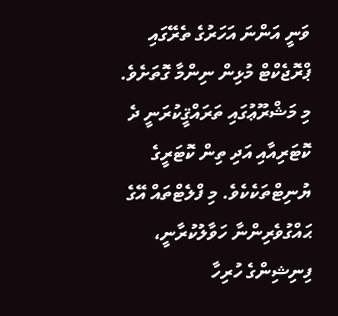ވަނީ އަންނަ އަހަރުގެ ތެރޭގައި ޕްރޮޖެކްޓް މުޅިން ނިންމާ ގޮތަށެވެ.
މި މަޝްރޫޢުގައި ތަރައްޤީކުރަނީ ދެ ކޮޓަރިއާއި އަދި ތިން ކޮޓަރީގެ ޔުނިޓްތަކެކެވެ. މި ފްލެޓްތައް އޭގެ ޙައްގުވެރިންނާ ހަވާލުކުރާނީ، ފިނިޝިންގެ ހުރިހާ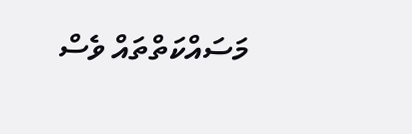މަސައްކަތްތައް ވެސް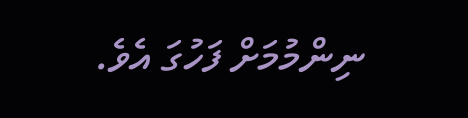ނިންމުމަށް ފަހުގަ އެވެ.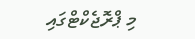މި ޕްރޮޖެކްޓްގައި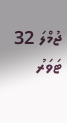ޖުމްލަ 32 ޓަވަރު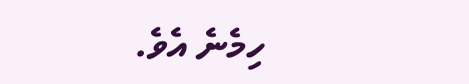ހިމެނެ އެވެ.